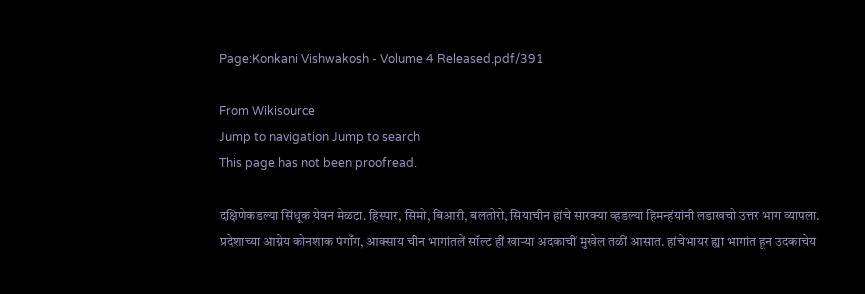Page:Konkani Vishwakosh - Volume 4 Released.pdf/391

From Wikisource
Jump to navigation Jump to search
This page has not been proofread.

दक्षिणेकडल्या सिंधूक येवन मेळटा. हिस्पार, सिमो, बिआरी, बलतोरो, सियाचीन हांचे सारक्या व्हडल्या हिमन्हंयांनी लडाखचो उत्तर भाग व्यापला. प्रदेशाच्या आग्नेय कोनशाक पंगाँग, आक्साय चीन भागांतलें सॉल्ट हीं खाऱ्या अदकाचीं मुखेल तळीं आसात. हांचेभायर ह्या भागांत हून उदकाचेय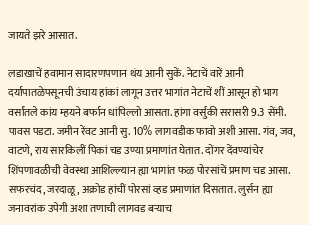जायते झरे आसात.

लडाखाचें हवामान सादारणपणान थंय आनी सुकें. नेटाचें वारें आनी दर्यापातळेपसूनची उंचाय हांकां लागून उत्तर भागांत नेटाचें शीं आसून हो भाग वर्सांतले कांय म्हयने बर्फान धांपिल्लो आसता. हांगा वर्सुकी सरासरी 9.3 सेंमी. पावस पडटा. जमीन रेंवट आनी सु. 10% लागवडीक फावो अशी आसा. गंव, जव, वाटणे, राय सारकिलीं पिकां चड उण्या प्रमाणांत घेतात. दोंगर देंवण्यांचेर शिंपणावळीची वेवस्था आशिल्ल्यान ह्या भागांत फळ पोरसांचें प्रमाण चड आसा. सफरचंद, जरदाळू, अक्रोड हांचीं पोरसां व्हड प्रमाणांत दिसतात. लुर्सन ह्या जनावरांक उपेगी अशा तणाची लागवड बऱ्याच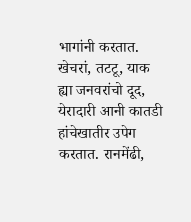भागांनी करतात. खेचरां, तटटू, याक ह्या जनवरांचो दूद, येरादारी आनी कातडी हांचेखातीर उपेग करतात. रानमेंढी,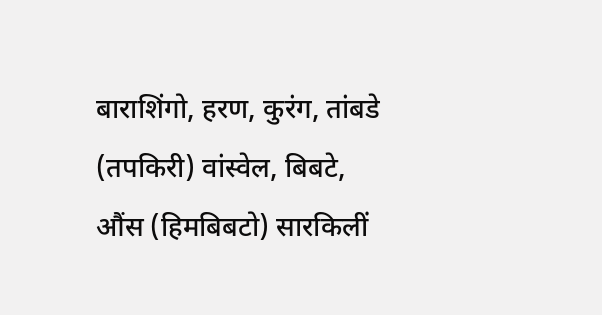बाराशिंगो, हरण, कुरंग, तांबडे (तपकिरी) वांस्वेल, बिबटे, औंस (हिमबिबटो) सारकिलीं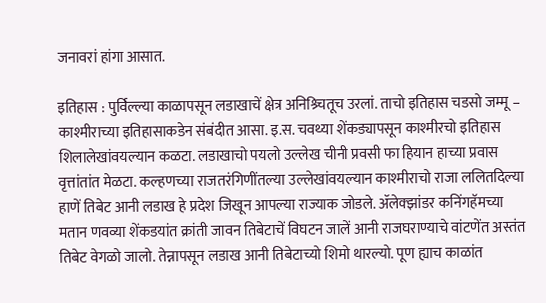जनावरां हांगा आसात.

इतिहास : पुर्विल्ल्या काळापसून लडाखाचें क्षेत्र अनिश्र्चितूच उरलां. ताचो इतिहास चडसो जम्मू – काश्मीराच्या इतिहासाकडेन संबंदीत आसा. इ.स. चवथ्या शेंकड्यापसून काश्मीरचो इतिहास शिलालेखांवयल्यान कळटा. लडाखाचो पयलो उल्लेख चीनी प्रवसी फा हियान हाच्या प्रवास वृत्तांतांत मेळटा. कल्हणच्या राजतरंगिणींतल्या उल्लेखांवयल्यान काश्मीराचो राजा ललितदिल्या हाणें तिबेट आनी लडाख हे प्रदेश जिखून आपल्या राज्याक जोडले. ॲलेक्झांडर कनिंगहॅमच्या मतान णवव्या शेंकडयांत क्रांती जावन तिबेटाचें विघटन जालें आनी राजघराण्याचे वांटणेंत अस्तंत तिबेट वेगळो जालो. तेन्नापसून लडाख आनी तिबेटाच्यो शिमो थारल्यो. पूण ह्याच काळांत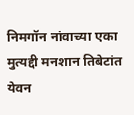निमगॉन नांवाच्या एका मुत्यद्दी मनशान तिबेटांत येवन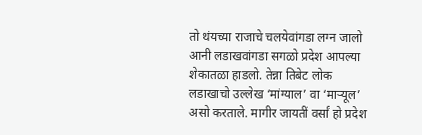तो थंयच्या राजाचे चलयेवांगडा लग्न जालो आनी लडाखवांगडा सगळो प्रदेश आपल्या शेकातळा हाडलो. तेन्ना तिबेट लोक लडाखाचो उल्लेख ‘मांग्याल’ वा ‘माऱ्यूल’ असो करताले. मागीर जायतीं वर्सां हो प्रदेश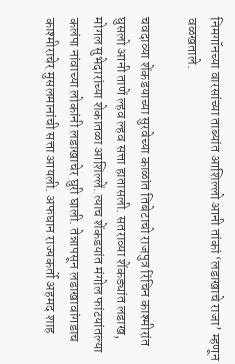निमगॉनच्या वारसांच्या ताब्यांत आशिल्लो आनी तांकां ‘लडाखाचे राजा’ म्हणून वळखताले.

चवदाव्या शेंकडयाच्या सुरवेच्या काळांत तिबेटाचो राजपुत्र रिंचिन काश्मीरांत घुसलो आनी ताणें ल्हव ल्हव सत्ता हातासली. सतराव्या शेंकड्यांत लडाख, मोगल सुभेदारांच्या शेकातळा आशिल्लें. त्याच शेंकडयांत मंगोल फांटयांतल्या कलंपा नांवाच्या लोकांनी लडाखाचेर घुरी घाली. तेन्नापसून लडाखावांगडाच काश्मीराचेर मुसलमानांची सत्ता आयली. अफघान राज्यकर्तो अहमद शाह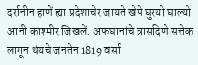दर्रानीन हाणें ह्या प्रदेशाचेर जायते खेपे घुरयो घाल्यो आनी काश्मीर जिखलें. अफघानांचे त्रासदिणे सत्तेक लागून थंयचे जनतेन 1819 वर्सा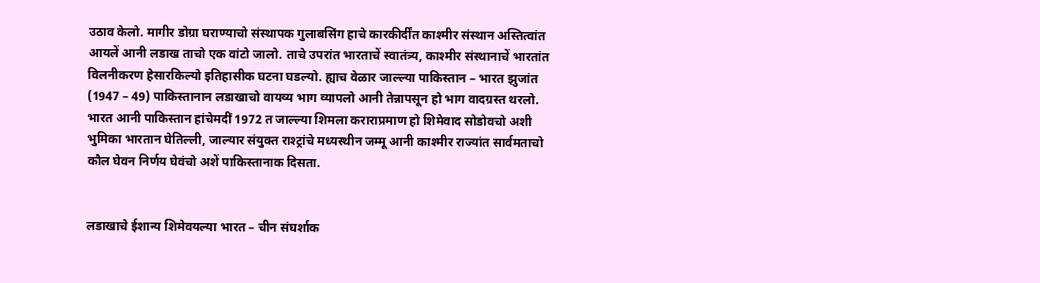उठाव केलो. मागीर डोग्रा घराण्याचो संस्थापक गुलाबसिंग हाचे कारकीर्दींत काश्मीर संस्थान अस्तित्वांत आयलें आनी लडाख ताचो एक वांटो जालो. ताचे उपरांत भारताचें स्वातंत्र्य, काश्मीर संस्थानाचें भारतांत विलनीकरण हेसारकिल्यो इतिहासीक घटना घडल्यो. ह्याच वेळार जाल्ल्या पाकिस्तान – भारत झुजांत (1947 – 49) पाकिस्तानान लडाखाचो वायव्य भाग व्यापलो आनी तेन्नापसून हो भाग वादग्रस्त थरलो. भारत आनी पाकिस्तान हांचेमदीं 1972 त जाल्ल्या शिमला कराराप्रमाण हो शिमेवाद सोडोवचो अशी भुमिका भारतान घेतिल्ली, जाल्यार संयुक्त राश्ट्रांचे मध्यस्थीन जम्मू आनी काश्मीर राज्यांत सार्वमताचो कौल घेवन निर्णय घेवंचो अशें पाकिस्तानाक दिसता.


लडाखाचे ईशान्य शिमेवयल्या भारत – चीन संघर्शाक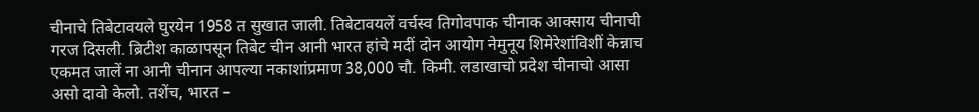चीनाचे तिबेटावयले घुरयेन 1958 त सुखात जाली. तिबेटावयलें वर्चस्व तिगोवपाक चीनाक आक्साय चीनाची गरज दिसली. ब्रिटीश काळापसून तिबेट चीन आनी भारत हांचे मदीं दोन आयोग नेमुनूय शिमेरेशांविशीं केन्नाच एकमत जालें ना आनी चीनान आपल्या नकाशांप्रमाण 38,000 चौ. किमी. लडाखाचो प्रदेश चीनाचो आसा असो दावो केलो. तशेंच, भारत –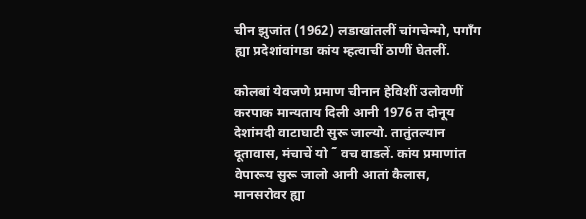चीन झुजांत (1962) लडाखांतलीं चांगचेन्मो, पगाँग ह्या प्रदेशांवांगडा कांय म्हत्वाचीं ठाणीं घेतलीं.

कोलबां येवजणे प्रमाण चीनान हेविशीं उलोवणीं करपाक मान्यताय दिली आनी 1976 त दोनूय देशांमदी वाटाघाटी सुरू जाल्यो. तातुंतल्यान दूतावास, मंचाचें यो ˜ वच वाडलें. कांय प्रमाणांत वेपारूय सुरू जालो आनी आतां कैलास, मानसरोवर ह्या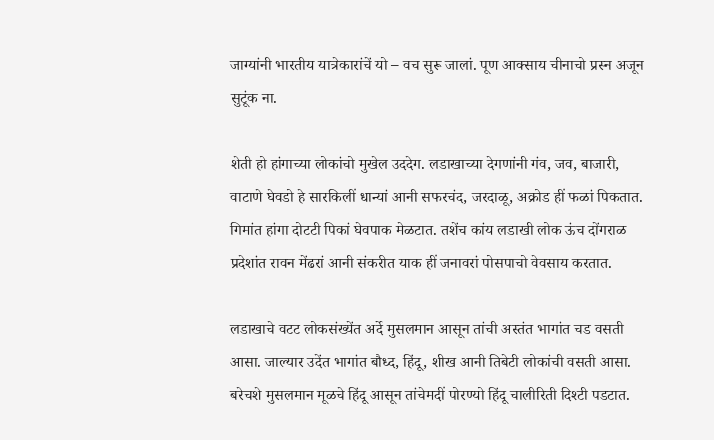जाग्यांनी भारतीय यात्रेकारांचें यो – वच सुरू जालां. पूण आक्साय चीनाचो प्रस्न अजून सुटूंक ना.

शेती हो हांगाच्या लोकांचो मुखेल उददेग. लडाखाच्या देगणांनी गंव, जव, बाजारी, वाटाणे घेवडो हे सारकिलीं धान्यां आनी सफरचंद, जरदाळू, अक्रोड हीं फळां पिकतात. गिमांत हांगा दोटटी पिकां घेवपाक मेळटात. तशेंच कांय लडाखी लोक ऊंच दोंगराळ प्रदेशांत रावन मेंढरां आनी संकरीत याक हीं जनावरां पोसपाचो वेवसाय करतात.

लडाखाचे वटट लोकसंख्येंत अर्दे मुसलमान आसून तांची अस्तंत भागांत चड वसती आसा. जाल्यार उदेंत भागांत बौध्द, हिंदू, शीख आनी तिबेटी लोकांची वसती आसा. बरेचशे मुसलमान मूळचे हिंदू आसून तांचेमदीं पोरण्यो हिंदू चालीरिती दिश्टी पडटात.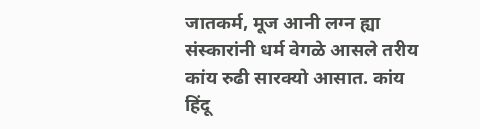जातकर्म, मूज आनी लग्न ह्या संस्कारांनी धर्म वेगळे आसले तरीय कांय रुढी सारक्यो आसात. कांय हिंदू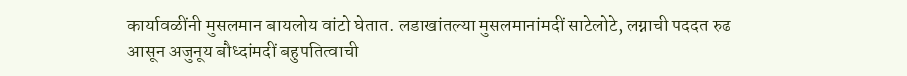कार्यावळींनी मुसलमान बायलोय वांटो घेतात. लडाखांतल्या मुसलमानांमदीं साटेलोटे, लग्नाची पददत रुढ आसून अजुनूय बौध्दांमदीं बहुपतित्वाची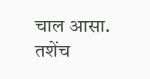चाल आसा. तशेंच